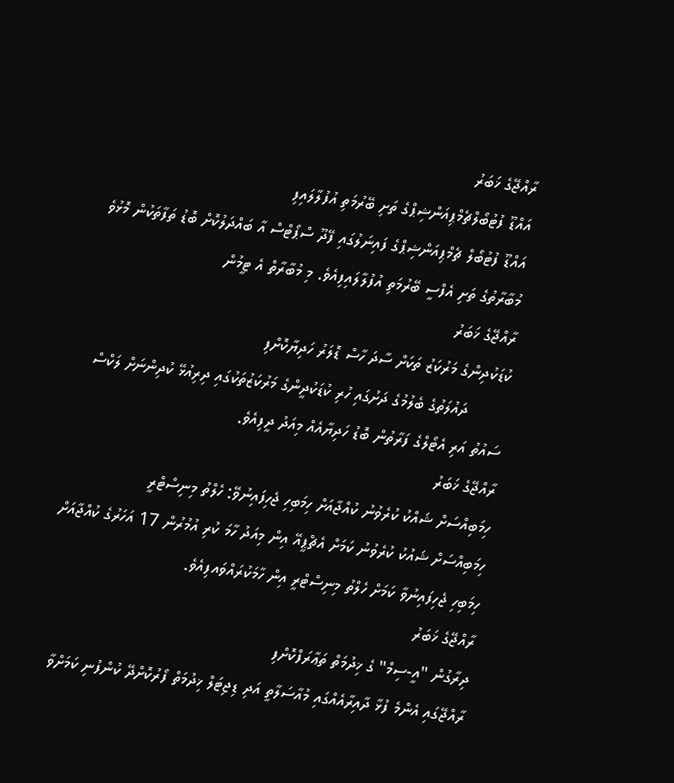ރާއްޖޭގެ ޚަބަރު
އައްޑޫ ފުޓުބޯލްޗެމްޕިއަންޝިޕްގެ ތަށި ބޭރުމަތި އުފުލާލައިފި
އައްޑޫ ފުޓުބޯލް ޗެމްޕިއަންޝިޕްގެ ފައިނަލުގައި ފޭދޫ ސްޕޯޓްސް އާ ބައްދަލުކޮށް ބޮޑު ތަފާތަކުން މޮޅުވެ މުބާރާތުގެ ތަށި އެފްސީ ބޭރުމަތި އުފުލާލައިފިއެވެ. މި މުބާރާތް އެ ޓީމުން
ރާއްޖޭގެ ޚަބަރު
ކުޑަކުދިންގެ މަރުކަޒު ތަކަށް ސާދަ ހާސް ޑޮލަރު ހަދިޔާކޮށްފި
        ދައުލަތުގެ ބެލުމުގެ ދަށުގައި ހުރި ކުޑަކުދީންގެ މަރުކަޒުތަކުގައި ދިރިއުޅޭ ކުދިންނަށް ލަކްސް ސައުތު އަރި އެޓޯލްގެ ފަރާތުން ބޮޑު ހަދިޔާއެއް މިއަދު ދީފިއެވެ.
ރާއްޖޭގެ ޚަބަރު
ހިމަބިއްސަށް ޝައްކު ކުރެވުނު ކުއްޖާއަށް ހިމަބިހި ޖެހިފައިނުވޭ: ހެލްތު މިނިސްޓްރީ
ހިމަބިއްސަށް ޝައުކު ކުރެވުނު ކަމަށް އެޗްޕީއޭ އިން މިއަދު ހާމަ ކުރި އުމުރުން 17 އަހަރުގެ ކުއްޖާއަށް ހިމަބިހި ޖެހިފައިނުވާ ކަމަށް ހެލްތު މިނިސްޓްރީ އިން ހާމަކުރައްވައފިއެވެ.
ރާއްޖޭގެ ޚަބަރު
ދިރާގުން "އީ-ސިމް" ގެ ޚިދުމަތް ތަޢާރަފްކޮށްފި
ރާއްޖޭގައި އެންމެ ފުޅާ ދާއިރާއެއްގައި މުއާސަލާތީ އަދި ޑިޖިޓަލް ޚިދުމަތް ފޯރުކޮށްދޭ ކުންފުނި ކަމަށްވާ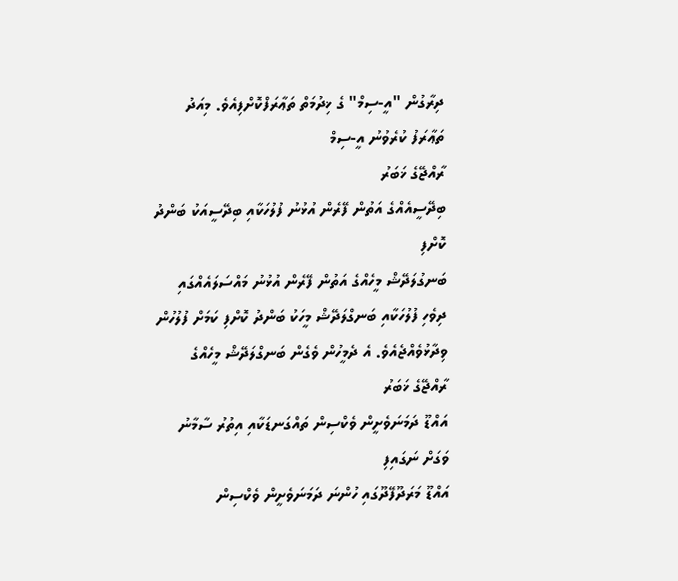ދިރާގުން "އީ-ސިމް" ގެ ޚިދުމަތް ތަޢާރަފްކޮށްފިއެވެ. މިއަދު ތަޢާރަފު ކުރެވުނު އީ-ސިމް
ރާއްޖޭގެ ޚަބަރު
ބިދޭސީއެއްގެ އަތުން ފޭރެން އުޅުނު ފުލުހަކާއި ބިދޭސީއަކު ބަންދު ކޮށްފި
ބަނގުލަދޭޝް މީހެއްގެ އަތުން ފޭރެން އުޅުނު މައްސަލައެއްގައި ދިވެހި ފުލުހަކާއި ބަނގްލަދޭޝް މީހަކު ބަންދު ކޮށްފި ކަމަށް ފުލުހުން ވިދާޅުވެއްޖެއެވެ. އެ ދެމީހުން ވެގެން ބަނގްލަދޭޝް މީހެއްގެ
ރާއްޖޭގެ ޚަބަރު
އައްޑޫ ދަމަނަވެށީން ވެކްސިން ތައްގަނޑަކާއި އިތުރު ސާމާނު ވަގަށް ނަގައިފި
އައްޑޫ މަރަދޫފޭދޫގައި ހުންނަ ދަމަނަވެށީން ވެކްސިން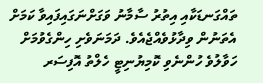ތައްގަނޑަކާއި އިތުރު ސާމާނު ވަގަށްނަގައިފައިވާ ކަމަށް އެތަނުން ވިދާޅުވެއްޖެއެވެ. ދަމަނަވެށި ހިންގެވުމަށް ހަވާލުވެ ހުންނެވި ކޮމިޔުނިޓީ ހެލްތު އޮފިސަރ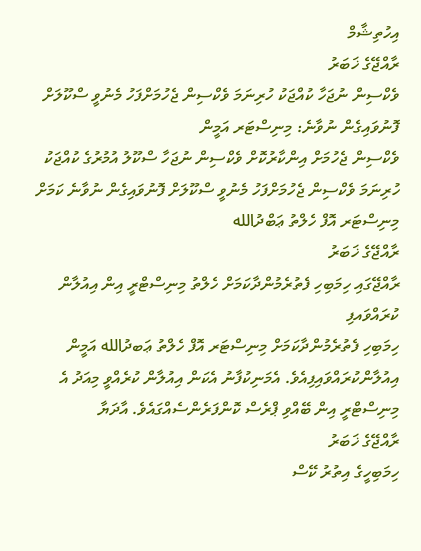އިހުތިޝާމް
ރާއްޖޭގެ ޚަބަރު
ވެކްސިން ނުޖަހާ ކުއްޖަކު ހުރިނަމަ ވެކްސިން ޖެހުމަށްފަހު މެނުވީ ސްކޫލަށް ފޮނުވައިގެން ނުވާނެ: މިނިސްޓަރ އަމީން
ވެކްސިން ޖެހުމަށް އިންކާރުކޮށް ވެކްސިން ނުޖަހާ ސްކޫލު އުމުރުގެ ކުއްޖަކު ހުރިނަމަ ވެކްސިން ޖެހުމަށްފަހު މެނުވީ ސްކޫލަށް ފޮނުވައިގެން ނުވާނެ ކަމަށް މިނިސްޓަރ އޮފް ހެލްތު ޢަބްދުالله
ރާއްޖޭގެ ޚަބަރު
ރާއްޖޭގައި ހިމަބިހި ފެތުރެމުންދާކަމަށް ހެލްތު މިނިސްޓްރީ އިން އިއުލާން ކުރައްވައފި
ހިމަބިހި ފެތުރެމުންދާކަމަށް މިނިސްޓަރ އޮފް ހެލްތު ޢަބދުالله އަމީން އިއުލާންކުރައްވައިފިއެވެ. އެމަނިކުފާނު އެކަން އިއުލާން ކުރެއްވީ މިއަދު އެ މިނިސްޓްރީ އިން ބޭއްވި ޕްރެސް ކޮންފަރެންސެއްގައެވެ. އާދަޔާ
ރާއްޖޭގެ ޚަބަރު
ހިމަބިހީގެ އިތުރު ކޭސް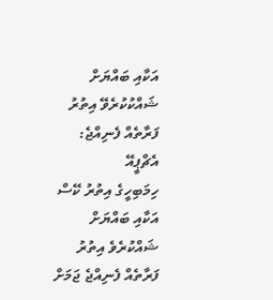އަކާއި ބައްޔަށް ޝައްކުކުރެވޭ އިތުރު ފަރާތެއް ފެނިއްޖެ: އެޗްޕީއޭ
ހިމަބިހީގެ އިތުރު ކޭސް އަކާއި ބައްޔަށް ޝައްކުރެވެ އިތުރު ފަރާތެއް ފެނިއްޖެ ޖަމަށް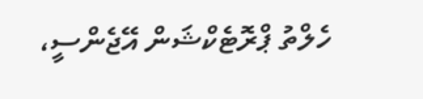ހެލްތު ޕްރޮޓެކްޝަން އޭޖެންސީ،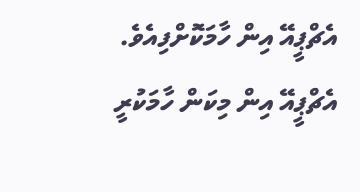އެޗްޕީއޭ އިން ހާމަކޮށްފިއެވެ. އެޗްޕީއޭ އިން މިކަން ހާމަކުރީ